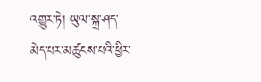འགྱུར་ཏེ། ཡུལ་སྐྲ་ཤད་མེད་པར་མཚུངས་པའི་ཕྱིར་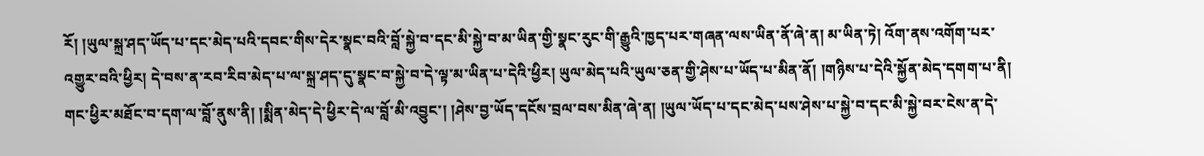རོ། །ཡུལ་སྐྲ་ཤད་ཡོད་པ་དང་མེད་པའི་དབང་གིས་དེར་སྣང་བའི་བློ་སྐྱེ་བ་དང་མི་སྐྱེ་བ་མ་ཡིན་གྱི་སྣང་རུང་གི་རྒྱུའི་ཁྱད་པར་གཞན་ལས་ཡིན་ནོ་ཞེ་ན། མ་ཡིན་ཏེ། འོག་ནས་འགོག་པར་འགྱུར་བའི་ཕྱིར། དེ་བས་ན་རབ་རིབ་མེད་པ་ལ་སྐྲ་ཤད་དུ་སྣང་བ་སྐྱེ་བ་དེ་ལྟ་མ་ཡིན་པ་དེའི་ཕྱིར། ཡུལ་མེད་པའི་ཡུལ་ཅན་གྱི་ཤེས་པ་ཡོད་པ་མིན་ནོ། །གཉིས་པ་དེའི་སྐྱོན་མེད་དགག་པ་ནི། གང་ཕྱིར་མཐོང་བ་དག་ལ་བློ་ནུས་ནི། །སྨིན་མེད་དེ་ཕྱིར་དེ་ལ་བློ་མི་འབྱུང་། །ཤེས་བྱ་ཡོད་དངོས་བྲལ་བས་མིན་ཞེ་ན། །ཡུལ་ཡོད་པ་དང་མེད་པས་ཤེས་པ་སྐྱེ་བ་དང་མི་སྐྱེ་བར་ངེས་ན་དེ་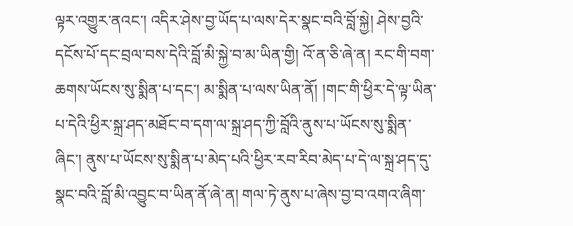ལྟར་འགྱུར་ནའང་། འདིར་ཤེས་བྱ་ཡོད་པ་ལས་དེར་སྣང་བའི་བློ་སྐྱེ། ཤེས་བྱའི་དངོས་པོ་དང་བྲལ་བས་དེའི་བློ་མི་སྐྱེ་བ་མ་ཡིན་གྱི། འོ་ན་ཅི་ཞེ་ན། རང་གི་བག་ཆགས་ཡོངས་སུ་སྨིན་པ་དང་། མ་སྨིན་པ་ལས་ཡིན་ནོ། །གང་གི་ཕྱིར་དེ་ལྟ་ཡིན་པ་དེའི་ཕྱིར་སྐྲ་ཤད་མཐོང་བ་དག་ལ་སྐྲ་ཤད་ཀྱི་བློའི་ནུས་པ་ཡོངས་སུ་སྨིན་ཞིང་། ནུས་པ་ཡོངས་སུ་སྨིན་པ་མེད་པའི་ཕྱིར་རབ་རིབ་མེད་པ་དེ་ལ་སྐྲ་ཤད་དུ་སྣང་བའི་བློ་མི་འབྱུང་བ་ཡིན་ནོ་ཞེ་ན། གལ་ཏེ་ནུས་པ་ཞེས་བྱ་བ་འགའ་ཞིག་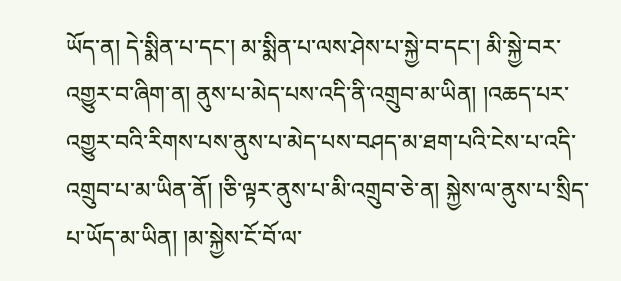ཡོད་ན། དེ་སྨིན་པ་དང་། མ་སྨིན་པ་ལས་ཤེས་པ་སྐྱེ་བ་དང་། མི་སྐྱེ་བར་འགྱུར་བ་ཞིག་ན། ནུས་པ་མེད་པས་འདི་ནི་འགྲུབ་མ་ཡིན། །འཆད་པར་འགྱུར་བའི་རིགས་པས་ནུས་པ་མེད་པས་བཤད་མ་ཐག་པའི་ངེས་པ་འདི་འགྲུབ་པ་མ་ཡིན་ནོ། །ཅི་ལྟར་ནུས་པ་མི་འགྲུབ་ཅེ་ན། སྐྱེས་ལ་ནུས་པ་སྲིད་པ་ཡོད་མ་ཡིན། །མ་སྐྱེས་ངོ་བོ་ལ་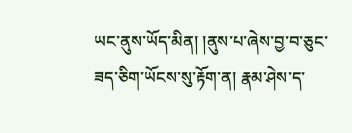ཡང་ནུས་ཡོད་མིན། །ནུས་པ་ཞེས་བྱ་བ་ཅུང་ཟད་ཅིག་ཡོངས་སུ་རྟོག་ན། རྣམ་ཤེས་ད་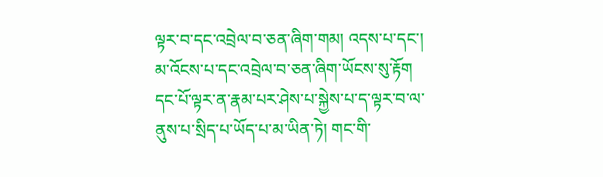ལྟར་བ་དང་འབྲེལ་བ་ཅན་ཞིག་གམ། འདས་པ་དང་། མ་འོངས་པ་དང་འབྲེལ་བ་ཅན་ཞིག་ཡོངས་སུ་རྟོག དང་པོ་ལྟར་ན་རྣམ་པར་ཤེས་པ་སྐྱེས་པ་ད་ལྟར་བ་ལ་ནུས་པ་སྲིད་པ་ཡོད་པ་མ་ཡིན་ཏེ། གང་གི་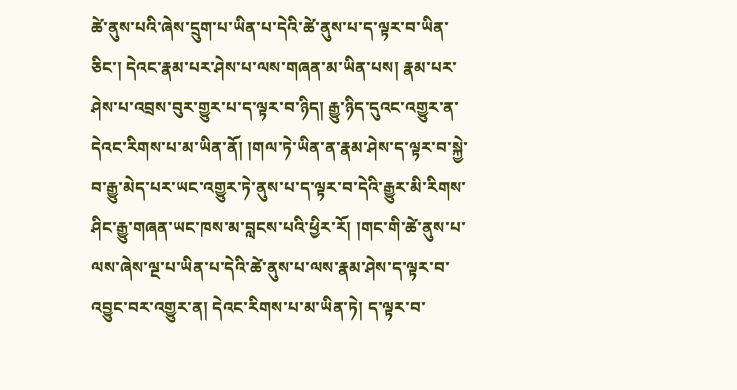ཚེ་ནུས་པའི་ཞེས་དྲུག་པ་ཡིན་པ་དེའི་ཚེ་ནུས་པ་ད་ལྟར་བ་ཡིན་ཅིང་། དེའང་རྣམ་པར་ཤེས་པ་ལས་གཞན་མ་ཡིན་པས། རྣམ་པར་ཤེས་པ་འབྲས་བུར་གྱུར་པ་ད་ལྟར་བ་ཉིད། རྒྱུ་ཉིད་དུའང་འགྱུར་ན་དེའང་རིགས་པ་མ་ཡིན་ནོ། །གལ་ཏེ་ཡིན་ན་རྣམ་ཤེས་ད་ལྟར་བ་སྐྱེ་བ་རྒྱུ་མེད་པར་ཡང་འགྱུར་ཏེ་ནུས་པ་ད་ལྟར་བ་དེའི་རྒྱུར་མི་རིགས་ཤིང་རྒྱུ་གཞན་ཡང་ཁས་མ་བླངས་པའི་ཕྱིར་རོ། །གང་གི་ཚེ་ནུས་པ་ལས་ཞེས་ལྔ་པ་ཡིན་པ་དེའི་ཚེ་ནུས་པ་ལས་རྣམ་ཤེས་ད་ལྟར་བ་འབྱུང་བར་འགྱུར་ན། དེའང་རིགས་པ་མ་ཡིན་ཏེ། ད་ལྟར་བ་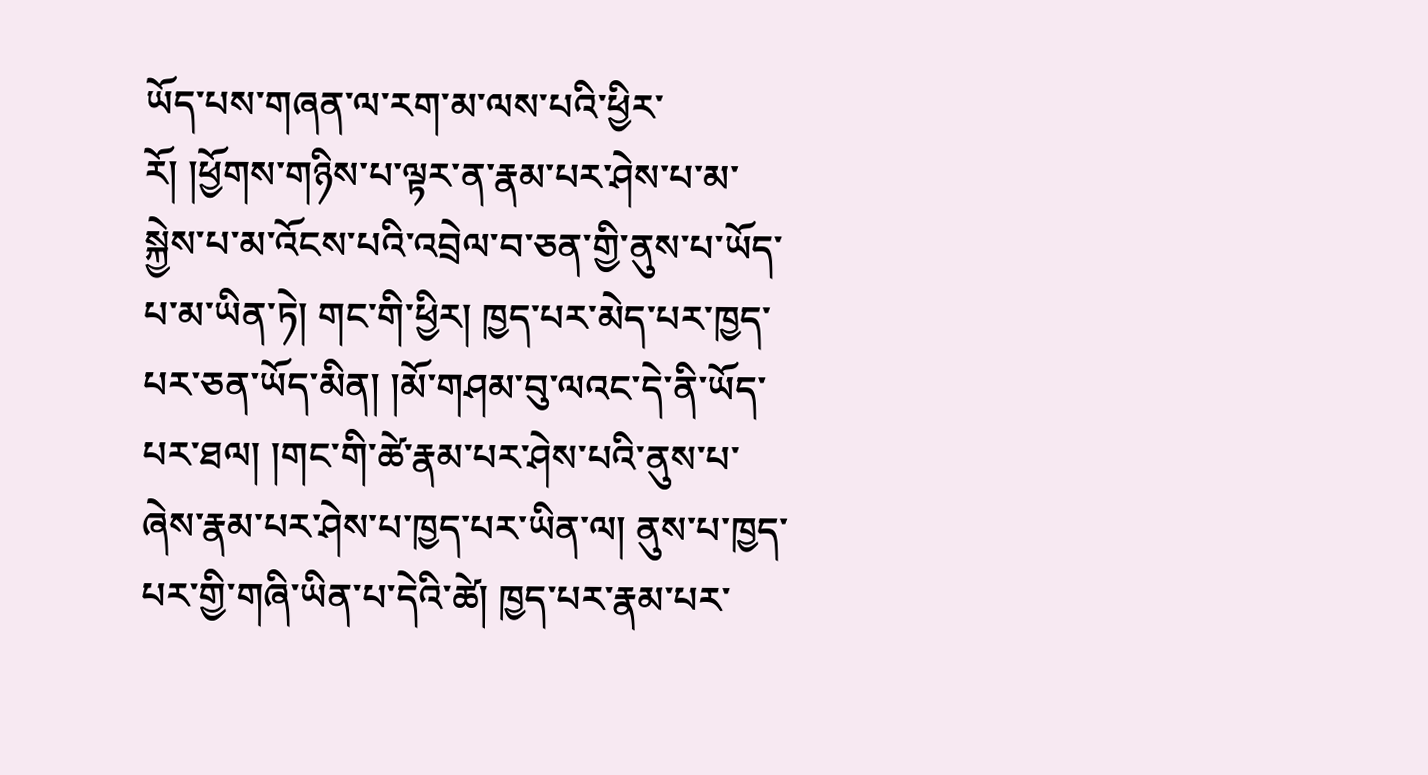ཡོད་པས་གཞན་ལ་རག་མ་ལས་པའི་ཕྱིར་རོ། །ཕྱོགས་གཉིས་པ་ལྟར་ན་རྣམ་པར་ཤེས་པ་མ་སྐྱེས་པ་མ་འོངས་པའི་འབྲེལ་བ་ཅན་གྱི་ནུས་པ་ཡོད་པ་མ་ཡིན་ཏེ། གང་གི་ཕྱིར། ཁྱད་པར་མེད་པར་ཁྱད་པར་ཅན་ཡོད་མིན། །མོ་གཤམ་བུ་ལའང་དེ་ནི་ཡོད་པར་ཐལ། །གང་གི་ཚེ་རྣམ་པར་ཤེས་པའི་ནུས་པ་ཞེས་རྣམ་པར་ཤེས་པ་ཁྱད་པར་ཡིན་ལ། ནུས་པ་ཁྱད་པར་གྱི་གཞི་ཡིན་པ་དེའི་ཚེ། ཁྱད་པར་རྣམ་པར་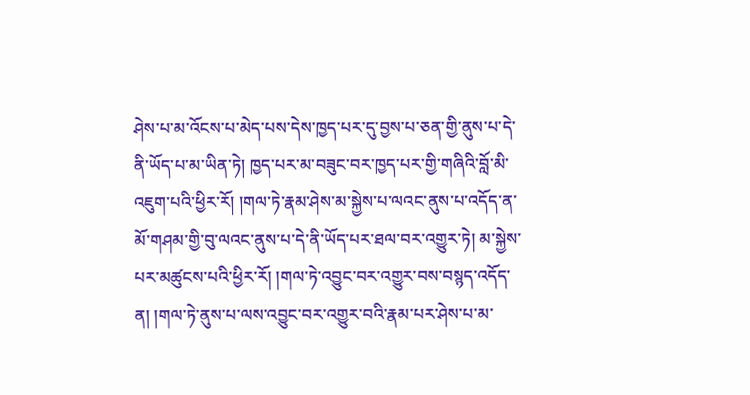ཤེས་པ་མ་འོངས་པ་མེད་པས་དེས་ཁྱད་པར་དུ་བྱས་པ་ཅན་གྱི་ནུས་པ་དེ་ནི་ཡོད་པ་མ་ཡིན་ཏེ། ཁྱད་པར་མ་བཟུང་བར་ཁྱད་པར་གྱི་གཞིའི་བློ་མི་འཇུག་པའི་ཕྱིར་རོ། །གལ་ཏེ་རྣམ་ཤེས་མ་སྐྱེས་པ་ལའང་ནུས་པ་འདོད་ན་མོ་གཤམ་གྱི་བུ་ལའང་ནུས་པ་དེ་ནི་ཡོད་པར་ཐལ་བར་འགྱུར་ཏེ། མ་སྐྱེས་པར་མཚུངས་པའི་ཕྱིར་རོ། །གལ་ཏེ་འབྱུང་བར་འགྱུར་བས་བསྙད་འདོད་ན། །གལ་ཏེ་ནུས་པ་ལས་འབྱུང་བར་འགྱུར་བའི་རྣམ་པར་ཤེས་པ་མ་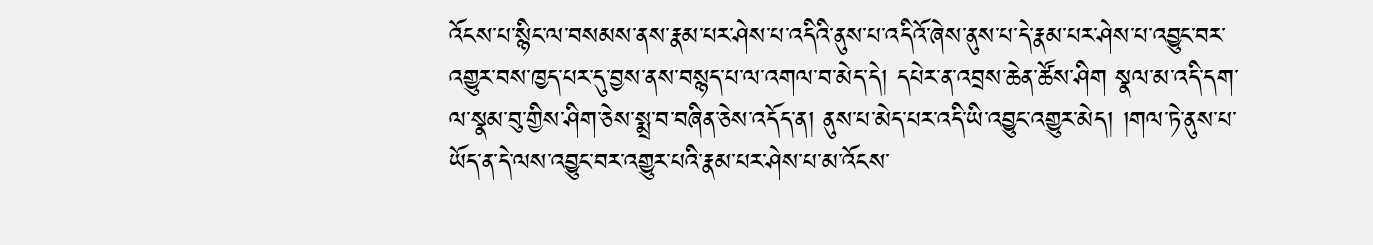འོངས་པ་སྙིང་ལ་བསམས་ནས་རྣམ་པར་ཤེས་པ་འདིའི་ནུས་པ་འདིའོ་ཞེས་ནུས་པ་དེ་རྣམ་པར་ཤེས་པ་འབྱུང་བར་འགྱུར་བས་ཁྱད་པར་དུ་བྱས་ནས་བསྙད་པ་ལ་འགལ་བ་མེད་དེ། དཔེར་ན་འབྲས་ཆེན་ཚོས་ཤིག སྣལ་མ་འདི་དག་ལ་སྣམ་བུ་གྱིས་ཤིག་ཅེས་སྨྲ་བ་བཞིན་ཅེས་འདོད་ན། ནུས་པ་མེད་པར་འདི་ཡི་འབྱུང་འགྱུར་མེད། །གལ་ཏེ་ནུས་པ་ཡོད་ན་དེ་ལས་འབྱུང་བར་འགྱུར་པའི་རྣམ་པར་ཤེས་པ་མ་འོངས་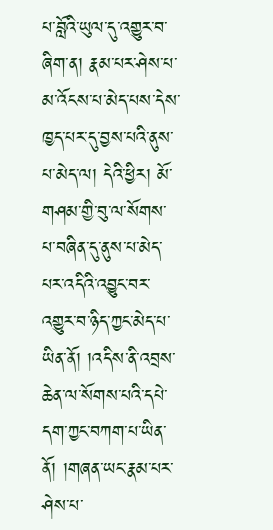པ་བློའི་ཡུལ་དུ་འགྱུར་བ་ཞིག་ན། རྣམ་པར་ཤེས་པ་མ་འོངས་པ་མེད་པས་དེས་ཁྱད་པར་དུ་བྱས་པའི་ནུས་པ་མེད་ལ། དེའི་ཕྱིར། མོ་གཤམ་གྱི་བུ་ལ་སོགས་པ་བཞིན་དུ་ནུས་པ་མེད་པར་འདིའི་འབྱུང་བར་འགྱུར་བ་ཉིད་ཀྱང་མེད་པ་ཡིན་ནོ། །འདིས་ནི་འབྲས་ཆེན་ལ་སོགས་པའི་དཔེ་དག་ཀྱང་བཀག་པ་ཡིན་ནོ། །གཞན་ཡང་རྣམ་པར་ཤེས་པ་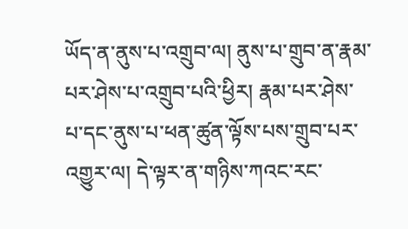ཡོད་ན་ནུས་པ་འགྲུབ་ལ། ནུས་པ་གྲུབ་ན་རྣམ་པར་ཤེས་པ་འགྲུབ་པའི་ཕྱིར། རྣམ་པར་ཤེས་པ་དང་ནུས་པ་ཕན་ཚུན་ལྟོས་པས་གྲུབ་པར་འགྱུར་ལ། དེ་ལྟར་ན་གཉིས་ཀའང་རང་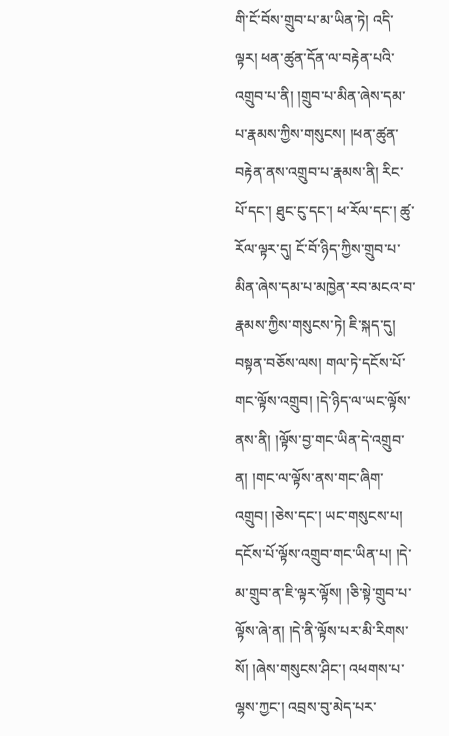གི་ངོ་བོས་གྲུབ་པ་མ་ཡིན་ཏེ། འདི་ལྟར། ཕན་ཚུན་དོན་ལ་བརྟེན་པའི་འགྲུབ་པ་ནི། །གྲུབ་པ་མིན་ཞེས་དམ་པ་རྣམས་ཀྱིས་གསུངས། །ཕན་ཚུན་བརྟེན་ནས་འགྲུབ་པ་རྣམས་ནི། རིང་པོ་དང་། ཐུང་ངུ་དང་། ཕ་རོལ་དང་། ཚུ་རོལ་ལྟར་དུ། ངོ་བོ་ཉིད་ཀྱིས་གྲུབ་པ་མིན་ཞེས་དམ་པ་མཁྱེན་རབ་མངའ་བ་རྣམས་ཀྱིས་གསུངས་ཏེ། ཇི་སྐད་དུ། བསྟན་བཅོས་ལས། གལ་ཏེ་དངོས་པོ་གང་ལྟོས་འགྲུབ། །དེ་ཉིད་ལ་ཡང་ལྟོས་ནས་ནི། །ལྟོས་བྱ་གང་ཡིན་དེ་འགྲུབ་ན། །གང་ལ་ལྟོས་ནས་གང་ཞིག་འགྲུབ། །ཅེས་དང་། ཡང་གསུངས་པ། དངོས་པོ་ལྟོས་འགྲུབ་གང་ཡིན་པ། །དེ་མ་གྲུབ་ན་ཇི་ལྟར་ལྟོས། །ཅི་སྟེ་གྲུབ་པ་ལྟོས་ཞེ་ན། །དེ་ནི་ལྟོས་པར་མི་རིགས་སོ། །ཞེས་གསུངས་ཤིང་། འཕགས་པ་ལྷས་ཀྱང་། འབྲས་བུ་མེད་པར་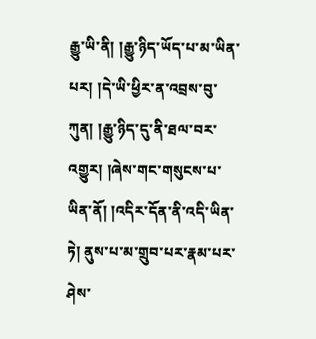རྒྱུ་ཡི་ནི། །རྒྱུ་ཉིད་ཡོད་པ་མ་ཡིན་པར། །དེ་ཡི་ཕྱིར་ན་འབྲས་བུ་ཀུན། །རྒྱུ་ཉིད་དུ་ནི་ཐལ་བར་འགྱུར། །ཞེས་གང་གསུངས་པ་ཡིན་ནོ། །འདིར་དོན་ནི་འདི་ཡིན་ཏེ། ནུས་པ་མ་གྲུབ་པར་རྣམ་པར་ཤེས་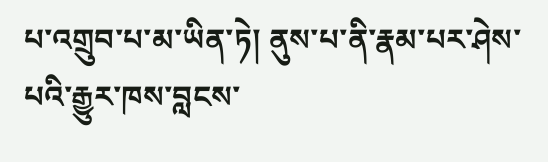པ་འགྲུབ་པ་མ་ཡིན་ཏེ། ནུས་པ་ནི་རྣམ་པར་ཤེས་པའི་རྒྱུར་ཁས་བླངས་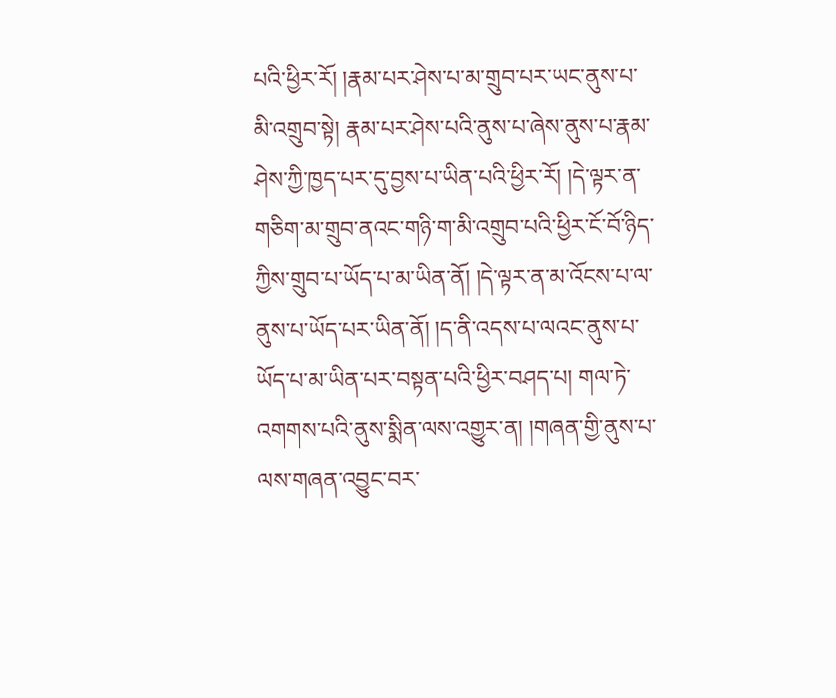པའི་ཕྱིར་རོ། །རྣམ་པར་ཤེས་པ་མ་གྲུབ་པར་ཡང་ནུས་པ་མི་འགྲུབ་སྟེ། རྣམ་པར་ཤེས་པའི་ནུས་པ་ཞེས་ནུས་པ་རྣམ་ཤེས་ཀྱི་ཁྱད་པར་དུ་བྱས་པ་ཡིན་པའི་ཕྱིར་རོ། །དེ་ལྟར་ན་གཅིག་མ་གྲུབ་ནའང་གཉི་ག་མི་འགྲུབ་པའི་ཕྱིར་ངོ་བོ་ཉིད་ཀྱིས་གྲུབ་པ་ཡོད་པ་མ་ཡིན་ནོ། །དེ་ལྟར་ན་མ་འོངས་པ་ལ་ནུས་པ་ཡོད་པར་ཡིན་ནོ། །ད་ནི་འདས་པ་ལའང་ནུས་པ་ཡོད་པ་མ་ཡིན་པར་བསྟན་པའི་ཕྱིར་བཤད་པ། གལ་ཏེ་འགགས་པའི་ནུས་སྨིན་ལས་འགྱུར་ན། །གཞན་གྱི་ནུས་པ་ལས་གཞན་འབྱུང་བར་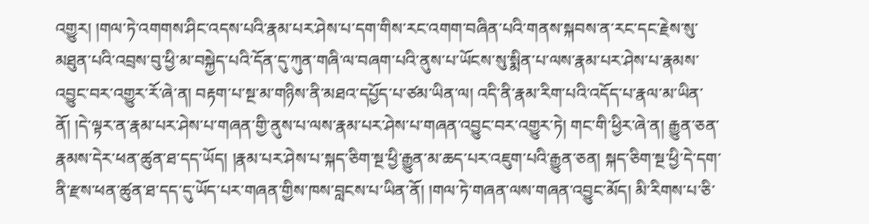འགྱུར། །གལ་ཏེ་འགགས་ཤིང་འདས་པའི་རྣམ་པར་ཤེས་པ་དག་གིས་རང་འགག་བཞིན་པའི་གནས་སྐབས་ན་རང་དང་རྗེས་སུ་མཐུན་པའི་འབྲས་བུ་ཕྱི་མ་བསྐྱེད་པའི་དོན་དུ་ཀུན་གཞི་ལ་བཞག་པའི་ནུས་པ་ཡོངས་སུ་སྨིན་པ་ལས་རྣམ་པར་ཤེས་པ་རྣམས་འབྱུང་བར་འགྱུར་རོ་ཞེ་ན། བརྟག་པ་སྔ་མ་གཉིས་ནི་མཐའ་དཔྱོད་པ་ཙམ་ཡིན་ལ། འདི་ནི་རྣམ་རིག་པའི་འདོད་པ་རྣལ་མ་ཡིན་ནོ། །དེ་ལྟར་ན་རྣམ་པར་ཤེས་པ་གཞན་གྱི་ནུས་པ་ལས་རྣམ་པར་ཤེས་པ་གཞན་འབྱུང་བར་འགྱུར་ཏེ། གང་གི་ཕྱིར་ཞེ་ན། རྒྱུན་ཅན་རྣམས་དེར་ཕན་ཚུན་ཐ་དད་ཡོད། །རྣམ་པར་ཤེས་པ་སྐད་ཅིག་སྔ་ཕྱི་རྒྱུན་མ་ཆད་པར་འཇུག་པའི་རྒྱུན་ཅན། སྐད་ཅིག་སྔ་ཕྱི་དེ་དག་ནི་རྫས་ཕན་ཚུན་ཐ་དད་དུ་ཡོད་པར་གཞན་གྱིས་ཁས་བླངས་པ་ཡིན་ནོ། །གལ་ཏེ་གཞན་ལས་གཞན་འབྱུང་མོད། མི་རིགས་པ་ཅི་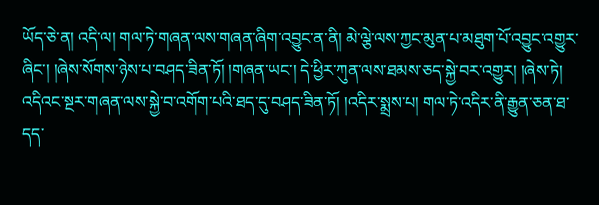ཡོད་ཅེ་ན། འདི་ལ། གལ་ཏེ་གཞན་ལས་གཞན་ཞིག་འབྱུང་ན་ནི། མེ་ལྕེ་ལས་ཀྱང་མུན་པ་མཐུག་པོ་འབྱུང་འགྱུར་ཞིང་། །ཞེས་སོགས་ཉེས་པ་བཤད་ཟིན་ཏོ། །གཞན་ཡང་། དེ་ཕྱིར་ཀུན་ལས་ཐམས་ཅད་སྐྱེ་བར་འགྱུར། །ཞེས་ཏེ། འདིའང་སྔར་གཞན་ལས་སྐྱེ་བ་འགོག་པའི་ཐད་དུ་བཤད་ཟིན་ཏོ། །འདིར་སྨྲས་པ། གལ་ཏེ་འདིར་ནི་རྒྱུན་ཅན་ཐ་དད་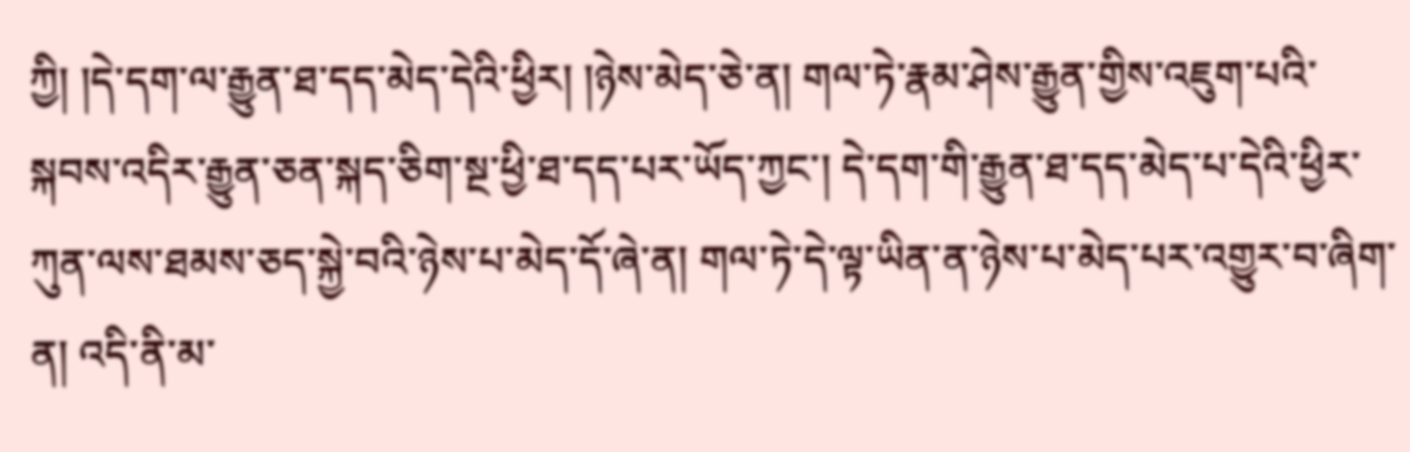ཀྱི། །དེ་དག་ལ་རྒྱུན་ཐ་དད་མེད་དེའི་ཕྱིར། །ཉེས་མེད་ཅེ་ན། གལ་ཏེ་རྣམ་ཤེས་རྒྱུན་གྱིས་འཇུག་པའི་སྐབས་འདིར་རྒྱུན་ཅན་སྐད་ཅིག་སྔ་ཕྱི་ཐ་དད་པར་ཡོད་ཀྱང་། དེ་དག་གི་རྒྱུན་ཐ་དད་མེད་པ་དེའི་ཕྱིར་ཀུན་ལས་ཐམས་ཅད་སྐྱེ་བའི་ཉེས་པ་མེད་དོ་ཞེ་ན། གལ་ཏེ་དེ་ལྟ་ཡིན་ན་ཉེས་པ་མེད་པར་འགྱུར་བ་ཞིག་ན། འདི་ནི་མ་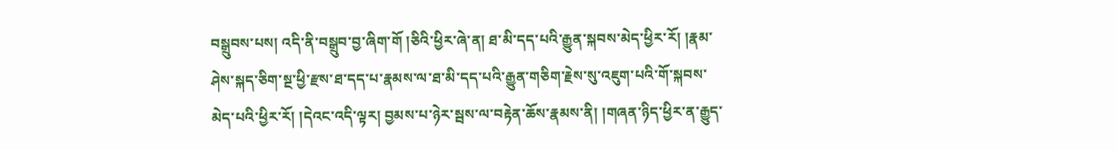བསྒྲུབས་པས། འདི་ནི་བསྒྲུབ་བྱ་ཞིག་གོ །ཅིའི་ཕྱིར་ཞེ་ན། ཐ་མི་དད་པའི་རྒྱུན་སྐབས་མེད་ཕྱིར་རོ། །རྣམ་ཤེས་སྐད་ཅིག་སྔ་ཕྱི་རྫས་ཐ་དད་པ་རྣམས་ལ་ཐ་མི་དད་པའི་རྒྱུན་གཅིག་རྗེས་སུ་འཇུག་པའི་གོ་སྐབས་མེད་པའི་ཕྱིར་རོ། །དེའང་འདི་ལྟར། བྱམས་པ་ཉེར་སྦས་ལ་བརྟེན་ཆོས་རྣམས་ནི། །གཞན་ཉིད་ཕྱིར་ན་རྒྱུད་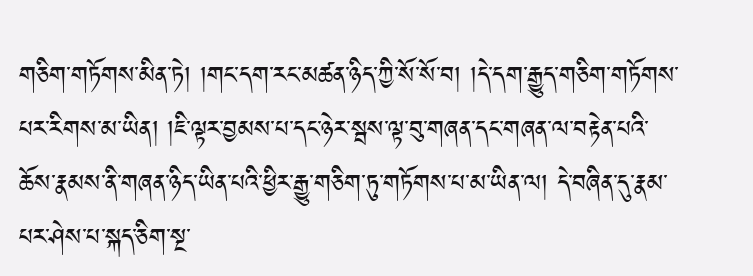གཅིག་གཏོགས་མིན་ཏེ། །གང་དག་རང་མཚན་ཉིད་ཀྱི་སོ་སོ་བ། །དེ་དག་རྒྱུད་གཅིག་གཏོགས་པར་རིགས་མ་ཡིན། །ཇི་ལྟར་བྱམས་པ་དང་ཉེར་སྦས་ལྟ་བུ་གཞན་དང་གཞན་ལ་བརྟེན་པའི་ཆོས་རྣམས་ནི་གཞན་ཉིད་ཡིན་པའི་ཕྱིར་རྒྱུ་གཅིག་ཏུ་གཏོགས་པ་མ་ཡིན་ལ། དེ་བཞིན་དུ་རྣམ་པར་ཤེས་པ་སྐད་ཅིག་སྔ་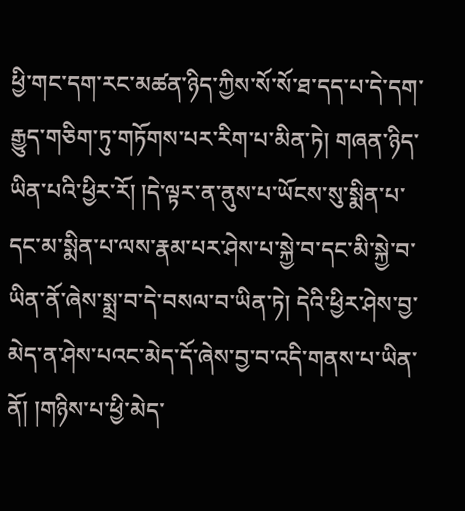ཕྱི་གང་དག་རང་མཚན་ཉིད་ཀྱིས་སོ་སོ་ཐ་དད་པ་དེ་དག་རྒྱུད་གཅིག་ཏུ་གཏོགས་པར་རིག་པ་མིན་ཏེ། གཞན་ཉིད་ཡིན་པའི་ཕྱིར་རོ། །དེ་ལྟར་ན་ནུས་པ་ཡོངས་སུ་སྨིན་པ་དང་མ་སྨིན་པ་ལས་རྣམ་པར་ཤེས་པ་སྐྱེ་བ་དང་མི་སྐྱེ་བ་ཡིན་ནོ་ཞེས་སྨྲ་བ་དེ་བསལ་བ་ཡིན་ཏེ། དེའི་ཕྱིར་ཤེས་བྱ་མེད་ན་ཤེས་པའང་མེད་དོ་ཞེས་བྱ་བ་འདི་གནས་པ་ཡིན་ནོ། །གཉིས་པ་ཕྱི་མེད་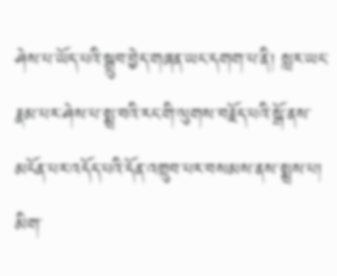ཤེས་པ་ཡོད་པའི་སྒྲུབ་བྱེད་གཞན་ཡང་དགག་པ་ནི། སླར་ཡང་རྣམ་པར་ཤེས་པ་སྨྲ་བའི་རང་གི་ལུགས་བརྗོད་པའི་སྒོ་ནས་མངོན་པར་འདོད་པའི་དོན་འགྲུབ་པར་བསམས་ནས་སྨྲས་པ། མིག་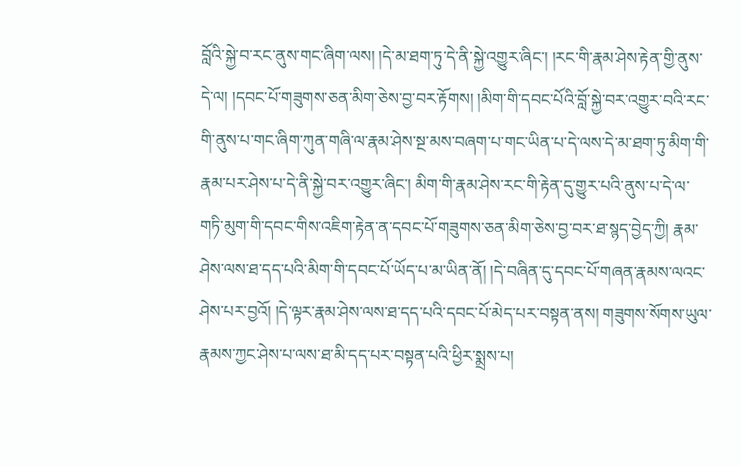བློའི་སྐྱེ་བ་རང་ནུས་གང་ཞིག་ལས། །དེ་མ་ཐག་ཏུ་དེ་ནི་སྐྱེ་འགྱུར་ཞིང་། །རང་གི་རྣམ་ཤེས་རྟེན་གྱི་ནུས་དེ་ལ། །དབང་པོ་གཟུགས་ཅན་མིག་ཅེས་བྱ་བར་རྟོགས། །མིག་གི་དབང་པོའི་བློ་སྐྱེ་བར་འགྱུར་བའི་རང་གི་ནུས་པ་གང་ཞིག་ཀུན་གཞི་ལ་རྣམ་ཤེས་སྔ་མས་བཞག་པ་གང་ཡིན་པ་དེ་ལས་དེ་མ་ཐག་ཏུ་མིག་གི་རྣམ་པར་ཤེས་པ་དེ་ནི་སྐྱེ་བར་འགྱུར་ཞིང་། མིག་གི་རྣམ་ཤེས་རང་གི་རྟེན་དུ་གྱུར་པའི་ནུས་པ་དེ་ལ་གཏི་མུག་གི་དབང་གིས་འཇིག་རྟེན་ན་དབང་པོ་གཟུགས་ཅན་མིག་ཅེས་བྱ་བར་ཐ་སྙད་བྱེད་ཀྱི། རྣམ་ཤེས་ལས་ཐ་དད་པའི་མིག་གི་དབང་པོ་ཡོད་པ་མ་ཡིན་ནོ། །དེ་བཞིན་དུ་དབང་པོ་གཞན་རྣམས་ལའང་ཤེས་པར་བྱའོ། །དེ་ལྟར་རྣམ་ཤེས་ལས་ཐ་དད་པའི་དབང་པོ་མེད་པར་བསྟན་ནས། གཟུགས་སོགས་ཡུལ་རྣམས་ཀྱང་ཤེས་པ་ལས་ཐ་མི་དད་པར་བསྟན་པའི་ཕྱིར་སྨྲས་པ།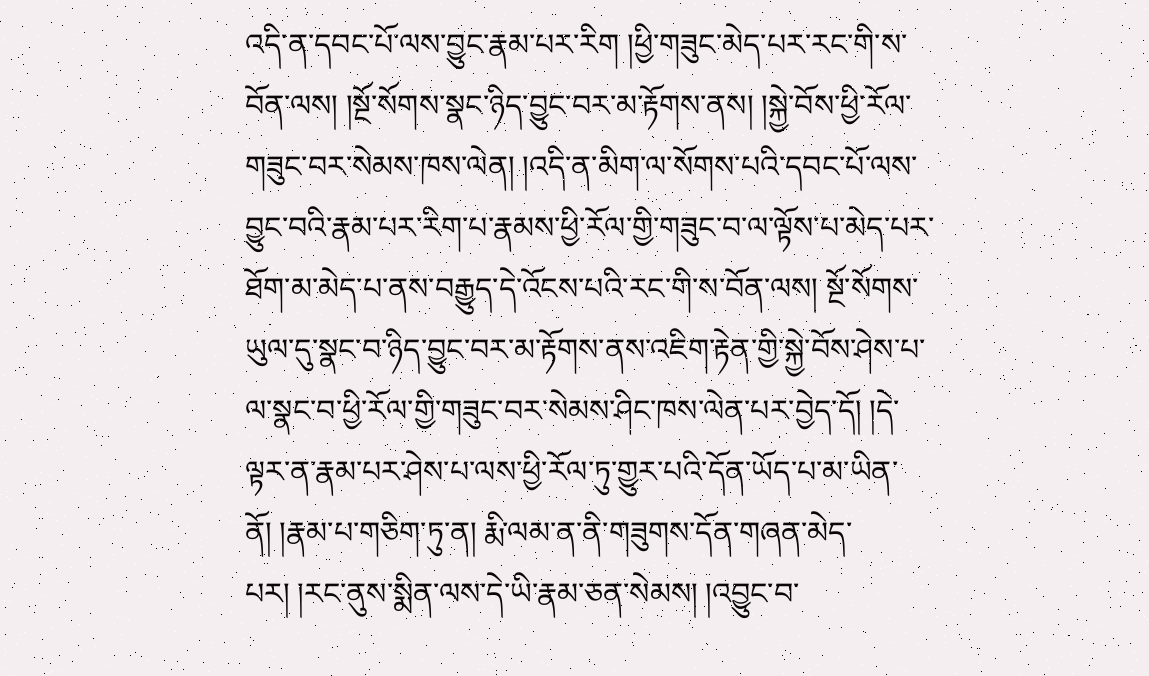འདི་ན་དབང་པོ་ལས་བྱུང་རྣམ་པར་རིག །ཕྱི་གཟུང་མེད་པར་རང་གི་ས་བོན་ལས། །སྔོ་སོགས་སྣང་ཉིད་བྱུང་བར་མ་རྟོགས་ནས། །སྐྱེ་བོས་ཕྱི་རོལ་གཟུང་བར་སེམས་ཁས་ལེན། །འདི་ན་མིག་ལ་སོགས་པའི་དབང་པོ་ལས་བྱུང་བའི་རྣམ་པར་རིག་པ་རྣམས་ཕྱི་རོལ་གྱི་གཟུང་བ་ལ་ལྟོས་པ་མེད་པར་ཐོག་མ་མེད་པ་ནས་བརྒྱུད་དེ་འོངས་པའི་རང་གི་ས་བོན་ལས། སྔོ་སོགས་ཡུལ་དུ་སྣང་བ་ཉིད་བྱུང་བར་མ་རྟོགས་ནས་འཇིག་རྟེན་གྱི་སྐྱེ་བོས་ཤེས་པ་ལ་སྣང་བ་ཕྱི་རོལ་གྱི་གཟུང་བར་སེམས་ཤིང་ཁས་ལེན་པར་བྱེད་དོ། །དེ་ལྟར་ན་རྣམ་པར་ཤེས་པ་ལས་ཕྱི་རོལ་ཏུ་གྱུར་པའི་དོན་ཡོད་པ་མ་ཡིན་ནོ། །རྣམ་པ་གཅིག་ཏུ་ན། རྨི་ལམ་ན་ནི་གཟུགས་དོན་གཞན་མེད་པར། །རང་ནུས་སྨིན་ལས་དེ་ཡི་རྣམ་ཅན་སེམས། །འབྱུང་བ་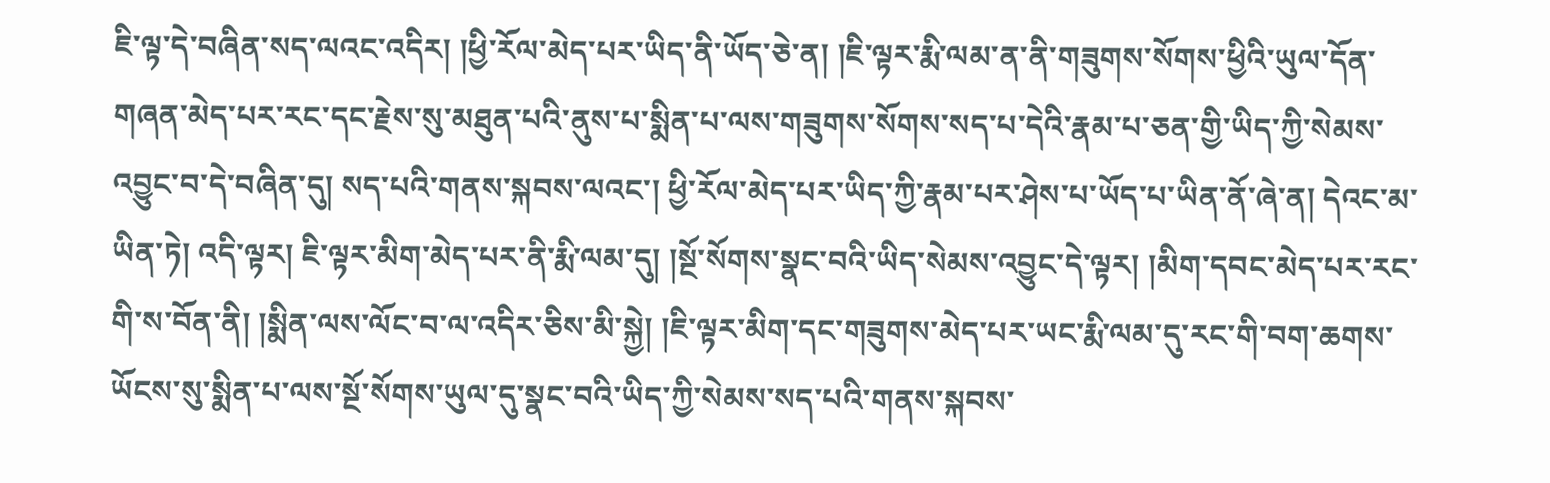ཇི་ལྟ་དེ་བཞིན་སད་ལའང་འདིར། །ཕྱི་རོལ་མེད་པར་ཡིད་ནི་ཡོད་ཅེ་ན། །ཇི་ལྟར་རྨི་ལམ་ན་ནི་གཟུགས་སོགས་ཕྱིའི་ཡུལ་དོན་གཞན་མེད་པར་རང་དང་རྗེས་སུ་མཐུན་པའི་ནུས་པ་སྨིན་པ་ལས་གཟུགས་སོགས་སད་པ་དེའི་རྣམ་པ་ཅན་གྱི་ཡིད་ཀྱི་སེམས་འབྱུང་བ་དེ་བཞིན་དུ། སད་པའི་གནས་སྐབས་ལའང་། ཕྱི་རོལ་མེད་པར་ཡིད་ཀྱི་རྣམ་པར་ཤེས་པ་ཡོད་པ་ཡིན་ནོ་ཞེ་ན། དེའང་མ་ཡིན་ཏེ། འདི་ལྟར། ཇི་ལྟར་མིག་མེད་པར་ནི་རྨི་ལམ་དུ། །སྔོ་སོགས་སྣང་བའི་ཡིད་སེམས་འབྱུང་དེ་ལྟར། །མིག་དབང་མེད་པར་རང་གི་ས་བོན་ནི། །སྨིན་ལས་ལོང་བ་ལ་འདིར་ཅིས་མི་སྐྱེ། །ཇི་ལྟར་མིག་དང་གཟུགས་མེད་པར་ཡང་རྨི་ལམ་དུ་རང་གི་བག་ཆགས་ཡོངས་སུ་སྨིན་པ་ལས་སྔོ་སོགས་ཡུལ་དུ་སྣང་བའི་ཡིད་ཀྱི་སེམས་སད་པའི་གནས་སྐབས་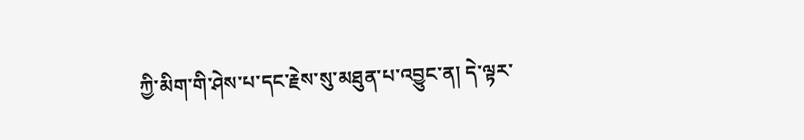ཀྱི་མིག་གི་ཤེས་པ་དང་རྗེས་སུ་མཐུན་པ་འབྱུང་ན། དེ་ལྟར་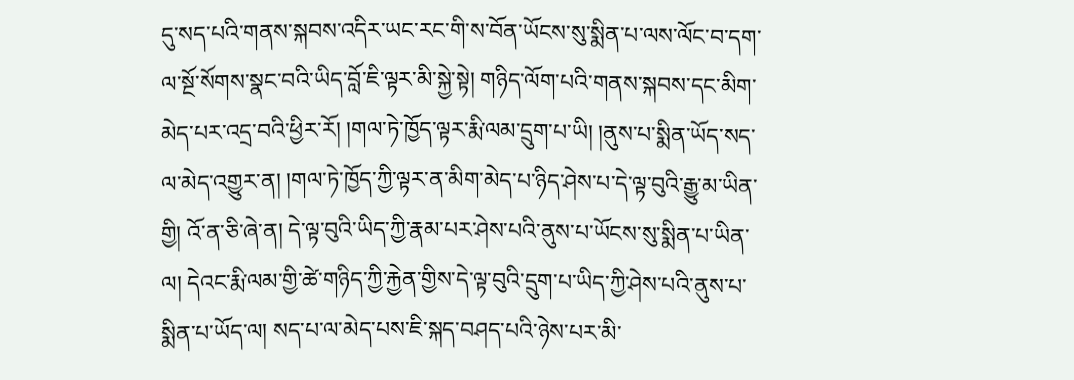དུ་སད་པའི་གནས་སྐབས་འདིར་ཡང་རང་གི་ས་བོན་ཡོངས་སུ་སྨིན་པ་ལས་ལོང་བ་དག་ལ་སྔོ་སོགས་སྣང་བའི་ཡིད་བློ་ཇི་ལྟར་མི་སྐྱེ་སྟེ། གཉིད་ལོག་པའི་གནས་སྐབས་དང་མིག་མེད་པར་འདྲ་བའི་ཕྱིར་རོ། །གལ་ཏེ་ཁྱོད་ལྟར་རྨི་ལམ་དྲུག་པ་ཡི། །ནུས་པ་སྨིན་ཡོད་སད་ལ་མེད་འགྱུར་ན། །གལ་ཏེ་ཁྱོད་ཀྱི་ལྟར་ན་མིག་མེད་པ་ཉིད་ཤེས་པ་དེ་ལྟ་བུའི་རྒྱུ་མ་ཡིན་གྱི། འོ་ན་ཅི་ཞེ་ན། དེ་ལྟ་བུའི་ཡིད་ཀྱི་རྣམ་པར་ཤེས་པའི་ནུས་པ་ཡོངས་སུ་སྨིན་པ་ཡིན་ལ། དེའང་རྨི་ལམ་གྱི་ཚེ་གཉིད་ཀྱི་རྐྱེན་གྱིས་དེ་ལྟ་བུའི་དྲུག་པ་ཡིད་ཀྱི་ཤེས་པའི་ནུས་པ་སྨིན་པ་ཡོད་ལ། སད་པ་ལ་མེད་པས་ཇི་སྐད་བཤད་པའི་ཉེས་པར་མི་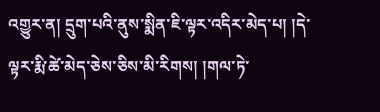འགྱུར་ན། དྲུག་པའི་ནུས་སྨིན་ཇི་ལྟར་འདིར་མེད་པ། །དེ་ལྟར་རྨི་ཚེ་མེད་ཅེས་ཅིས་མི་རིགས། །གལ་ཏེ་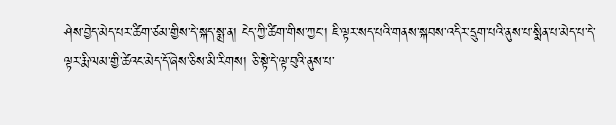ཤེས་བྱེད་མེད་པར་ཚིག་ཙམ་གྱིས་དེ་སྐད་སྨྲ་ན། ངེད་ཀྱི་ཚིག་གིས་ཀྱང་། ཇི་ལྟར་སད་པའི་གནས་སྐབས་འདིར་དྲུག་པའི་ནུས་པ་སྨིན་པ་མེད་པ་དེ་ལྟར་རྨི་ལམ་གྱི་ཚེའང་མེད་དོ་ཞེས་ཅིས་མི་རིགས། ཅི་སྟེ་དེ་ལྟ་བུའི་ནུས་པ་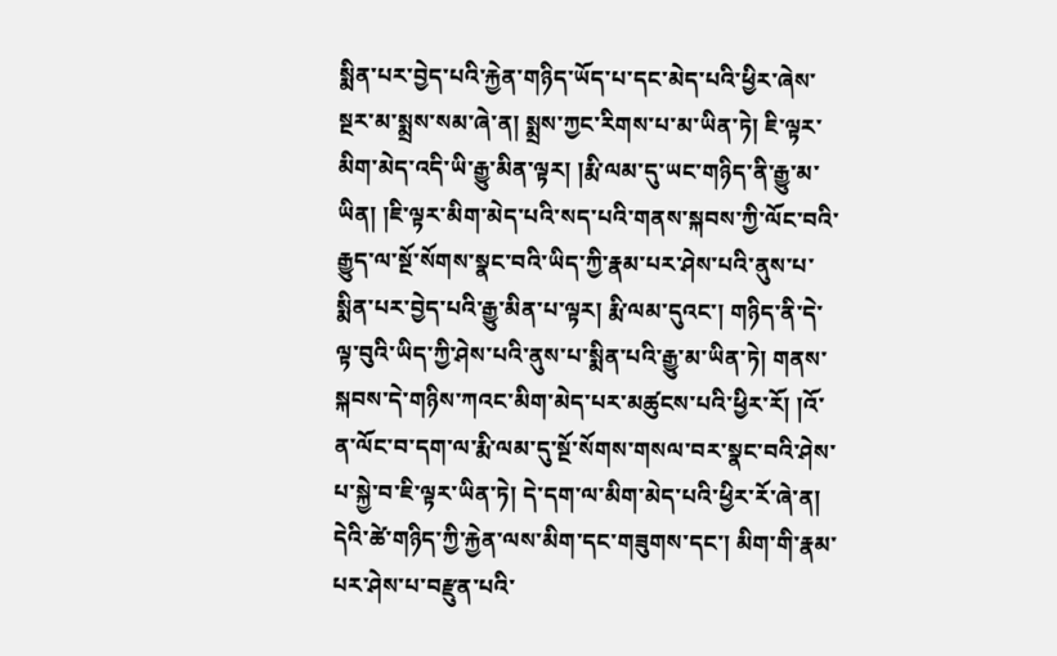སྨིན་པར་བྱེད་པའི་རྐྱེན་གཉིད་ཡོད་པ་དང་མེད་པའི་ཕྱིར་ཞེས་སྔར་མ་སྨྲས་སམ་ཞེ་ན། སྨྲས་ཀྱང་རིགས་པ་མ་ཡིན་ཏེ། ཇི་ལྟར་མིག་མེད་འདི་ཡི་རྒྱུ་མིན་ལྟར། །རྨི་ལམ་དུ་ཡང་གཉིད་ནི་རྒྱུ་མ་ཡིན། །ཇི་ལྟར་མིག་མེད་པའི་སད་པའི་གནས་སྐབས་ཀྱི་ལོང་བའི་རྒྱུད་ལ་སྔོ་སོགས་སྣང་བའི་ཡིད་ཀྱི་རྣམ་པར་ཤེས་པའི་ནུས་པ་སྨིན་པར་བྱེད་པའི་རྒྱུ་མིན་པ་ལྟར། རྨི་ལམ་དུའང་། གཉིད་ནི་དེ་ལྟ་བུའི་ཡིད་ཀྱི་ཤེས་པའི་ནུས་པ་སྨིན་པའི་རྒྱུ་མ་ཡིན་ཏེ། གནས་སྐབས་དེ་གཉིས་ཀའང་མིག་མེད་པར་མཚུངས་པའི་ཕྱིར་རོ། །འོ་ན་ལོང་བ་དག་ལ་རྨི་ལམ་དུ་སྔོ་སོགས་གསལ་བར་སྣང་བའི་ཤེས་པ་སྐྱེ་བ་ཇི་ལྟར་ཡིན་ཏེ། དེ་དག་ལ་མིག་མེད་པའི་ཕྱིར་རོ་ཞེ་ན། དེའི་ཚེ་གཉིད་ཀྱི་རྐྱེན་ལས་མིག་དང་གཟུགས་དང་། མིག་གི་རྣམ་པར་ཤེས་པ་བརྫུན་པའི་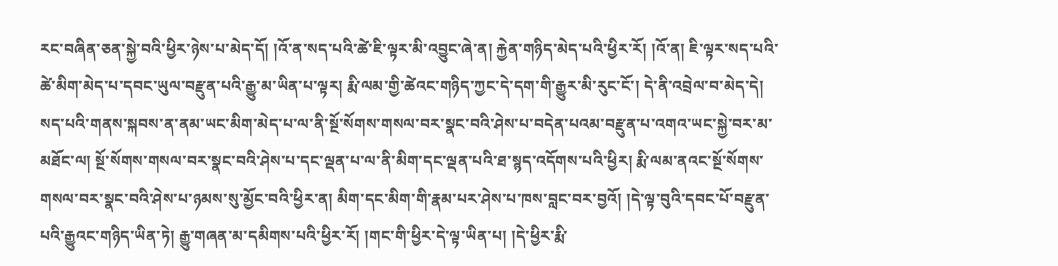རང་བཞིན་ཅན་སྐྱེ་བའི་ཕྱིར་ཉེས་པ་མེད་དོ། །འོ་ན་སད་པའི་ཚེ་ཇི་ལྟར་མི་འབྱུང་ཞེ་ན། རྐྱེན་གཉིད་མེད་པའི་ཕྱིར་རོ། །འོ་ན། ཇི་ལྟར་སད་པའི་ཚེ་མིག་མེད་པ་དབང་ཡུལ་བརྫུན་པའི་རྒྱུ་མ་ཡིན་པ་ལྟར། རྨི་ལམ་གྱི་ཚེའང་གཉིད་ཀྱང་དེ་དག་གི་རྒྱུར་མི་རུང་ངོ་། དེ་ནི་འབྲེལ་བ་མེད་དེ། སད་པའི་གནས་སྐབས་ན་ནམ་ཡང་མིག་མེད་པ་ལ་ནི་སྔོ་སོགས་གསལ་བར་སྣང་བའི་ཤེས་པ་བདེན་པའམ་བརྫུན་པ་འགའ་ཡང་སྐྱེ་བར་མ་མཐོང་ལ། སྔོ་སོགས་གསལ་བར་སྣང་བའི་ཤེས་པ་དང་ལྡན་པ་ལ་ནི་མིག་དང་ལྡན་པའི་ཐ་སྙད་འདོགས་པའི་ཕྱིར། རྨི་ལམ་ནའང་སྔོ་སོགས་གསལ་བར་སྣང་བའི་ཤེས་པ་ཉམས་སུ་མྱོང་བའི་ཕྱིར་ན། མིག་དང་མིག་གི་རྣམ་པར་ཤེས་པ་ཁས་བླང་བར་བྱའོ། །དེ་ལྟ་བུའི་དབང་པོ་བརྫུན་པའི་རྒྱུའང་གཉིད་ཡིན་ཏེ། རྒྱུ་གཞན་མ་དམིགས་པའི་ཕྱིར་རོ། །གང་གི་ཕྱིར་དེ་ལྟ་ཡིན་པ། །དེ་ཕྱིར་རྨི་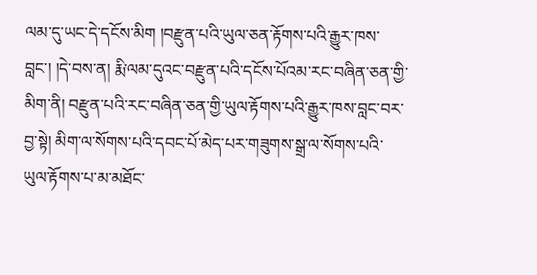ལམ་དུ་ཡང་དེ་དངོས་མིག །བརྫུན་པའི་ཡུལ་ཅན་རྟོགས་པའི་རྒྱུར་ཁས་བླང་། །དེ་བས་ན། རྨི་ལམ་དུའང་བརྫུན་པའི་དངོས་པོའམ་རང་བཞིན་ཅན་གྱི་མིག་ནི། བརྫུན་པའི་རང་བཞིན་ཅན་གྱི་ཡུལ་རྟོགས་པའི་རྒྱུར་ཁས་བླང་བར་བྱ་སྟེ། མིག་ལ་སོགས་པའི་དབང་པོ་མེད་པར་གཟུགས་སྒྲ་ལ་སོགས་པའི་ཡུལ་རྟོགས་པ་མ་མཐོང་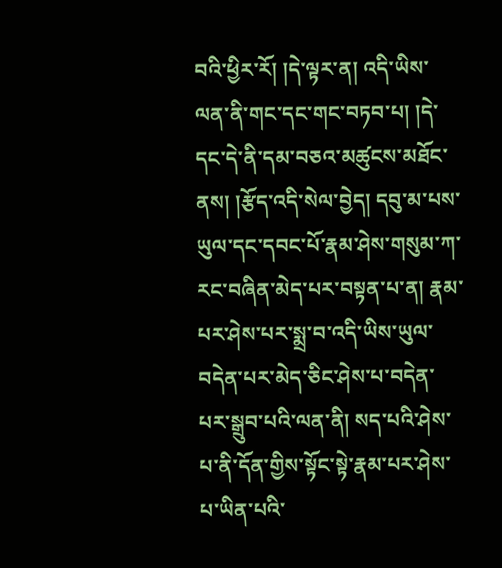བའི་ཕྱིར་རོ། །དེ་ལྟར་ན། འདི་ཡིས་ལན་ནི་གང་དང་གང་བཏབ་པ། །དེ་དང་དེ་ནི་དམ་བཅའ་མཚུངས་མཐོང་ནས། །རྩོད་འདི་སེལ་བྱེད། དབུ་མ་པས་ཡུལ་དང་དབང་པོ་རྣམ་ཤེས་གསུམ་ཀ་རང་བཞིན་མེད་པར་བསྟན་པ་ན། རྣམ་པར་ཤེས་པར་སྨྲ་བ་འདི་ཡིས་ཡུལ་བདེན་པར་མེད་ཅིང་ཤེས་པ་བདེན་པར་སྒྲུབ་པའི་ལན་ནི། སད་པའི་ཤེས་པ་ནི་དོན་གྱིས་སྟོང་སྟེ་རྣམ་པར་ཤེས་པ་ཡིན་པའི་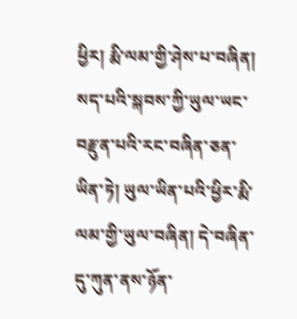ཕྱིར། རྨི་ལམ་གྱི་ཤེས་པ་བཞིན། སད་པའི་སྐབས་ཀྱི་ཡུལ་ཡང་བརྫུན་པའི་རང་བཞིན་ཅན་ཡིན་ཏེ། ཡུལ་ཡིན་པའི་ཕྱིར་རྨི་ལམ་གྱི་ཡུལ་བཞིན། དེ་བཞིན་དུ་ཀུན་ནས་ཉོན་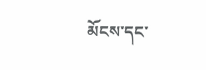མོངས་དང་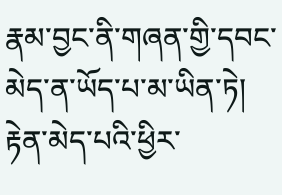རྣམ་བྱང་ནི་གཞན་གྱི་དབང་མེད་ན་ཡོད་པ་མ་ཡིན་ཏེ། རྟེན་མེད་པའི་ཕྱིར་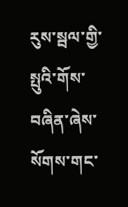རུས་སྦལ་གྱི་སྤུའི་གོས་བཞིན་ཞེས་སོགས་གང་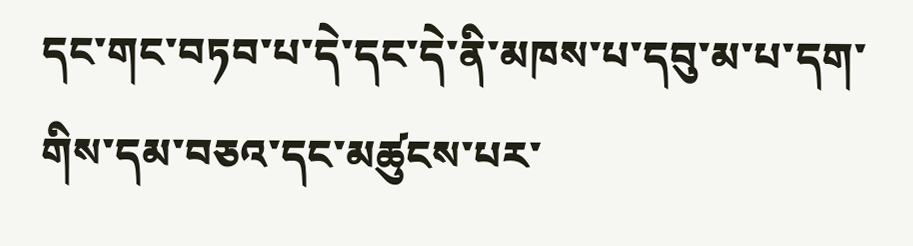དང་གང་བཏབ་པ་དེ་དང་དེ་ནི་མཁས་པ་དབུ་མ་པ་དག་གིས་དམ་བཅའ་དང་མཚུངས་པར་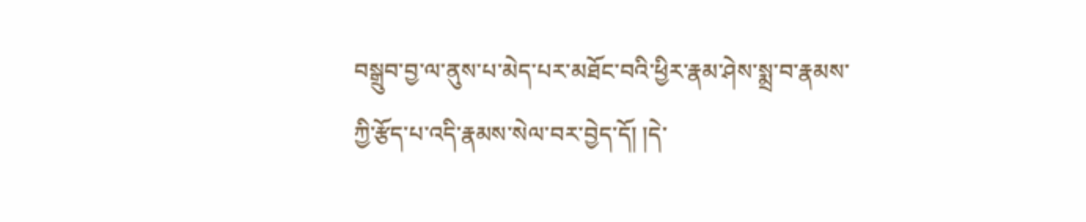བསྒྲུབ་བྱ་ལ་ནུས་པ་མེད་པར་མཐོང་བའི་ཕྱིར་རྣམ་ཤེས་སྨྲ་བ་རྣམས་ཀྱི་རྩོད་པ་འདི་རྣམས་སེལ་བར་བྱེད་དོ། །དེ་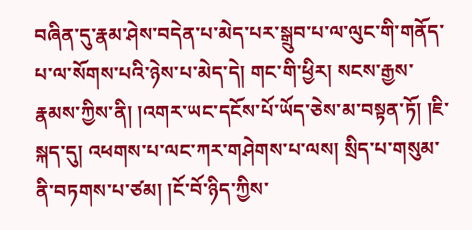བཞིན་དུ་རྣམ་ཤེས་བདེན་པ་མེད་པར་སྒྲུབ་པ་ལ་ལུང་གི་གནོད་པ་ལ་སོགས་པའི་ཉེས་པ་མེད་དེ། གང་གི་ཕྱིར། སངས་རྒྱས་རྣམས་ཀྱིས་ནི། །འགར་ཡང་དངོས་པོ་ཡོད་ཅེས་མ་བསྟན་ཏོ། །ཇི་སྐད་དུ། འཕགས་པ་ལང་ཀར་གཤེགས་པ་ལས། སྲིད་པ་གསུམ་ནི་བཏགས་པ་ཙམ། །ངོ་བོ་ཉིད་ཀྱིས་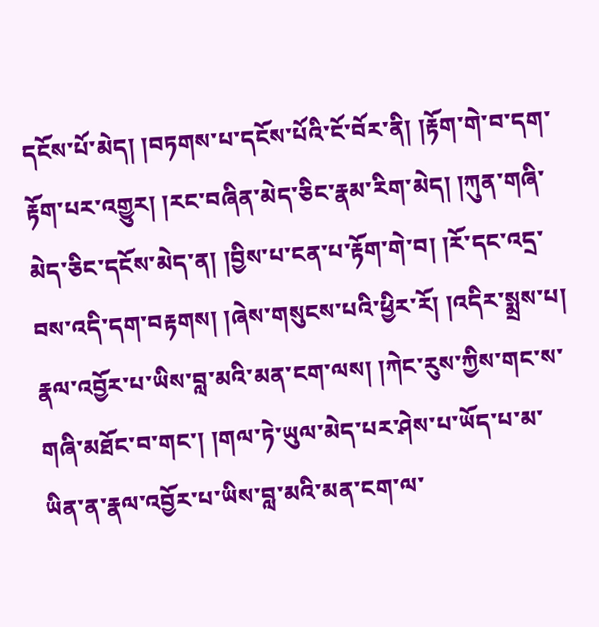དངོས་པོ་མེད། །བཏགས་པ་དངོས་པོའི་ངོ་བོར་ནི། །རྟོག་གེ་བ་དག་རྟོག་པར་འགྱུར། །རང་བཞིན་མེད་ཅིང་རྣམ་རིག་མེད། །ཀུན་གཞི་མེད་ཅིང་དངོས་མེད་ན། །བྱིས་པ་ངན་པ་རྟོག་གེ་བ། །རོ་དང་འདྲ་བས་འདི་དག་བརྟགས། །ཞེས་གསུངས་པའི་ཕྱིར་རོ། །འདིར་སྨྲས་པ། རྣལ་འབྱོར་པ་ཡིས་བླ་མའི་མན་ངག་ལས། །ཀེང་རུས་ཀྱིས་གང་ས་གཞི་མཐོང་བ་གང་། །གལ་ཏེ་ཡུལ་མེད་པར་ཤེས་པ་ཡོད་པ་མ་ཡིན་ན་རྣལ་འབྱོར་པ་ཡིས་བླ་མའི་མན་ངག་ལ་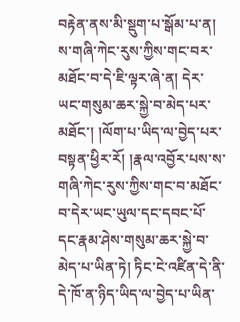བརྟེན་ནས་མི་སྡུག་པ་སྒོམ་པ་ན། ས་གཞི་ཀེང་རུས་ཀྱིས་གང་བར་མཐོང་བ་དེ་ཇི་ལྟར་ཞེ་ན། དེར་ཡང་གསུམ་ཆར་སྐྱེ་བ་མེད་པར་མཐོང་། །ལོག་པ་ཡིད་ལ་བྱེད་པར་བསྟན་ཕྱིར་རོ། །རྣལ་འབྱོར་པས་ས་གཞི་ཀེང་རུས་ཀྱིས་གང་བ་མཐོང་བ་དེར་ཡང་ཡུལ་དང་དབང་པོ་དང་རྣམ་ཤེས་གསུམ་ཆར་སྐྱེ་བ་མེད་པ་ཡིན་ཏེ། ཏིང་ངེ་འཛིན་དེ་ནི་དེ་ཁོ་ན་ཉིད་ཡིད་ལ་བྱེད་པ་ཡིན་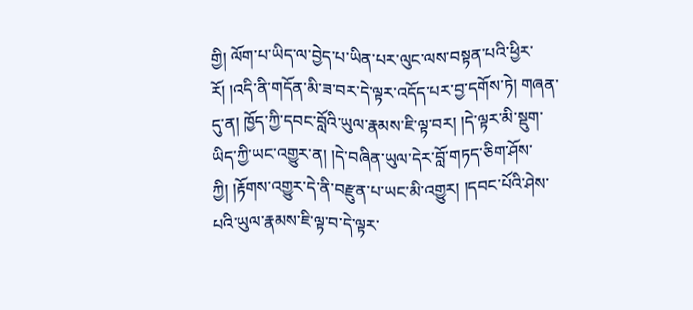གྱི། ལོག་པ་ཡིད་ལ་བྱེད་པ་ཡིན་པར་ལུང་ལས་བསྟན་པའི་ཕྱིར་རོ། །འདི་ནི་གདོན་མི་ཟ་བར་དེ་ལྟར་འདོད་པར་བྱ་དགོས་ཏེ། གཞན་དུ་ན། ཁྱོད་ཀྱི་དབང་བློའི་ཡུལ་རྣམས་ཇི་ལྟ་བར། །དེ་ལྟར་མི་སྡུག་ཡིད་ཀྱི་ཡང་འགྱུར་ན། །དེ་བཞིན་ཡུལ་དེར་བློ་གཏད་ཅིག་ཤོས་ཀྱི། །རྟོགས་འགྱུར་དེ་ནི་བརྫུན་པ་ཡང་མི་འགྱུར། །དབང་པོའི་ཤེས་པའི་ཡུལ་རྣམས་ཇི་ལྟ་བ་དེ་ལྟར་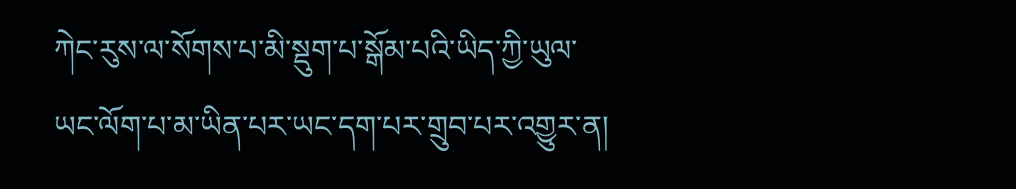ཀེང་རུས་ལ་སོགས་པ་མི་སྡུག་པ་སྒོམ་པའི་ཡིད་ཀྱི་ཡུལ་ཡང་ལོག་པ་མ་ཡིན་པར་ཡང་དག་པར་གྲུབ་པར་འགྱུར་ན།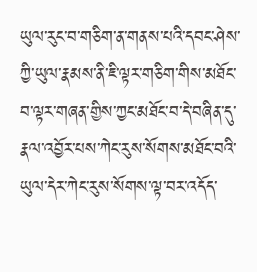ཡུལ་རུང་བ་གཅིག་ན་གནས་པའི་དབང་ཤེས་ཀྱི་ཡུལ་རྣམས་ནི་ཇི་ལྟར་གཅིག་གིས་མཐོང་བ་ལྟར་གཞན་གྱིས་ཀྱང་མཐོང་བ་དེ་བཞིན་དུ་རྣལ་འབྱོར་པས་ཀེང་རུས་སོགས་མཐོང་བའི་ཡུལ་དེར་ཀེང་རུས་སོགས་ལྟ་བར་འདོད་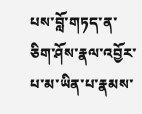པས་བློ་གཏད་ན་ཅིག་ཤོས་རྣལ་འབྱོར་པ་མ་ཡིན་པ་རྣམས་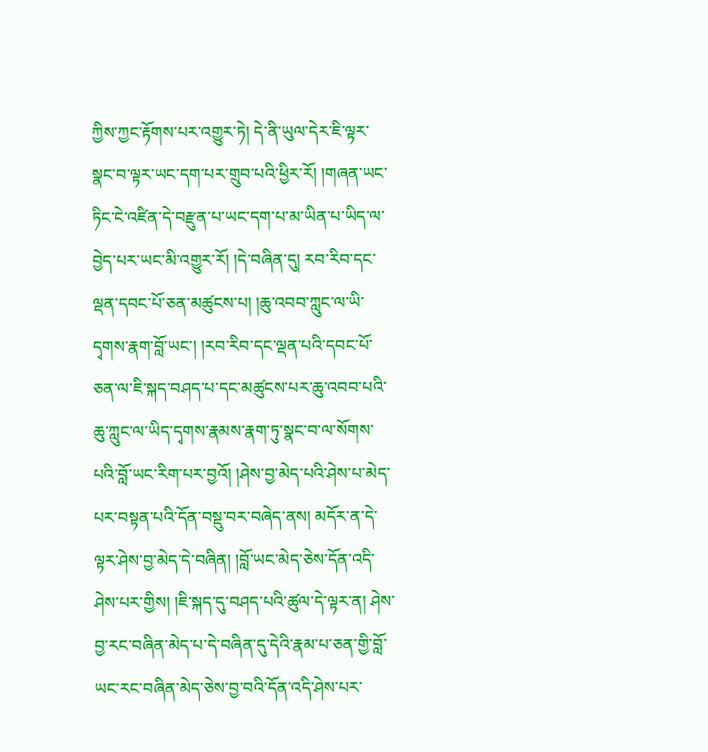ཀྱིས་ཀྱང་རྟོགས་པར་འགྱུར་ཏེ། དེ་ནི་ཡུལ་དེར་ཇི་ལྟར་སྣང་བ་ལྟར་ཡང་དག་པར་གྲུབ་པའི་ཕྱིར་རོ། །གཞན་ཡང་ཏིང་ངེ་འཛིན་དེ་བརྫུན་པ་ཡང་དག་པ་མ་ཡིན་པ་ཡིད་ལ་བྱེད་པར་ཡང་མི་འགྱུར་རོ། །དེ་བཞིན་དུ། རབ་རིབ་དང་ལྡན་དབང་པོ་ཅན་མཚུངས་པ། །ཆུ་འབབ་ཀླུང་ལ་ཡི་དྭགས་རྣག་བློ་ཡང་། །རབ་རིབ་དང་ལྡན་པའི་དབང་པོ་ཅན་ལ་ཇི་སྐད་བཤད་པ་དང་མཚུངས་པར་ཆུ་འབབ་པའི་ཆུ་ཀླུང་ལ་ཡིད་དྭགས་རྣམས་རྣག་ཏུ་སྣང་བ་ལ་སོགས་པའི་བློ་ཡང་རིག་པར་བྱའོ། །ཤེས་བྱ་མེད་པའི་ཤེས་པ་མེད་པར་བསྟན་པའི་དོན་བསྡུ་བར་བཞེད་ནས། མདོར་ན་དེ་ལྟར་ཤེས་བྱ་མེད་དེ་བཞིན། །བློ་ཡང་མེད་ཅེས་དོན་འདི་ཤེས་པར་གྱིས། །ཇི་སྐད་དུ་བཤད་པའི་ཚུལ་དེ་ལྟར་ན། ཤེས་བྱ་རང་བཞིན་མེད་པ་དེ་བཞིན་དུ་དེའི་རྣམ་པ་ཅན་གྱི་བློ་ཡང་རང་བཞིན་མེད་ཅེས་བྱ་བའི་དོན་འདི་ཤེས་པར་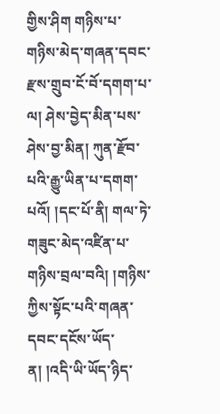གྱིས་ཤིག གཉིས་པ་གཉིས་མེད་གཞན་དབང་རྫས་གྲུབ་ངོ་བོ་དགག་པ་ལ། ཤེས་བྱེད་མིན་པས་ཤེས་བྱ་མིན། ཀུན་རྫོབ་པའི་རྒྱུ་ཡིན་པ་དགག་པའོ། །དང་པོ་ནི། གལ་ཏེ་གཟུང་མེད་འཛིན་པ་གཉིས་བྲལ་བའི། །གཉིས་ཀྱིས་སྟོང་པའི་གཞན་དབང་དངོས་ཡོད་ན། །འདི་ཡི་ཡོད་ཉིད་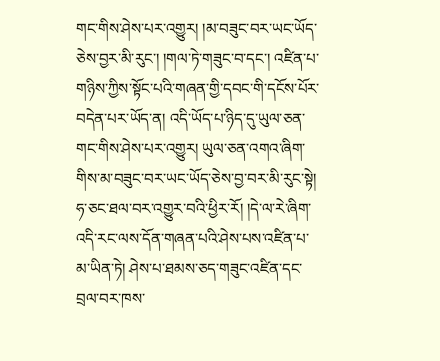གང་གིས་ཤེས་པར་འགྱུར། །མ་བཟུང་བར་ཡང་ཡོད་ཅེས་བྱར་མི་རུང་། །གལ་ཏེ་གཟུང་བ་དང་། འཛིན་པ་གཉིས་ཀྱིས་སྟོང་པའི་གཞན་གྱི་དབང་གི་དངོས་པོར་བདེན་པར་ཡོད་ན། འདི་ཡོད་པ་ཉིད་དུ་ཡུལ་ཅན་གང་གིས་ཤེས་པར་འགྱུར། ཡུལ་ཅན་འགའ་ཞིག་གིས་མ་བཟུང་བར་ཡང་ཡོད་ཅེས་བྱ་བར་མི་རུང་སྟེ། ཧ་ཅང་ཐལ་བར་འགྱུར་བའི་ཕྱིར་རོ། །དེ་ལ་རེ་ཞིག་འདི་རང་ལས་དོན་གཞན་པའི་ཤེས་པས་འཛིན་པ་མ་ཡིན་ཏེ། ཤེས་པ་ཐམས་ཅད་གཟུང་འཛིན་དང་བྲལ་བར་ཁས་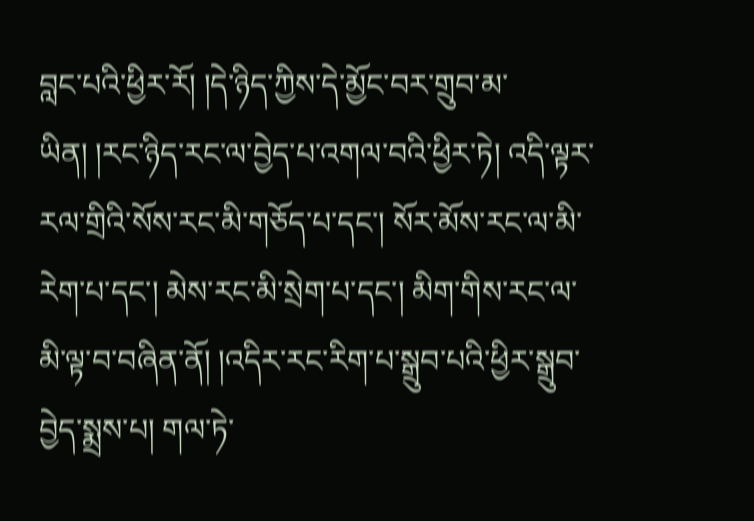བླང་པའི་ཕྱིར་རོ། །དེ་ཉིད་ཀྱིས་དེ་མྱོང་བར་གྲུབ་མ་ཡིན། །རང་ཉིད་རང་ལ་བྱེད་པ་འགལ་བའི་ཕྱིར་ཏེ། འདི་ལྟར་རལ་གྲིའི་སོས་རང་མི་གཅོད་པ་དང་། སོར་མོས་རང་ལ་མི་རེག་པ་དང་། མེས་རང་མི་སྲེག་པ་དང་། མིག་གིས་རང་ལ་མི་ལྟ་བ་བཞིན་ནོ། །འདིར་རང་རིག་པ་སྒྲུབ་པའི་ཕྱིར་སྒྲུབ་བྱེད་སྨྲས་པ། གལ་ཏེ་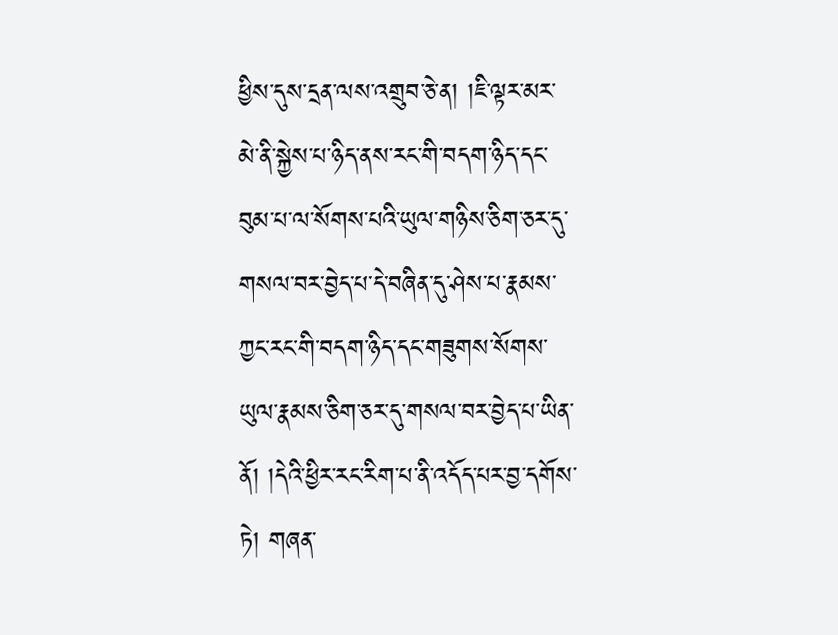ཕྱིས་དུས་དྲན་ལས་འགྲུབ་ཅེ་ན། །ཇི་ལྟར་མར་མེ་ནི་སྐྱེས་པ་ཉིད་ནས་རང་གི་བདག་ཉིད་དང་བུམ་པ་ལ་སོགས་པའི་ཡུལ་གཉིས་ཅིག་ཅར་དུ་གསལ་བར་བྱེད་པ་དེ་བཞིན་དུ་ཤེས་པ་རྣམས་ཀྱང་རང་གི་བདག་ཉིད་དང་གཟུགས་སོགས་ཡུལ་རྣམས་ཅིག་ཅར་དུ་གསལ་བར་བྱེད་པ་ཡིན་ནོ། །དེའི་ཕྱིར་རང་རིག་པ་ནི་འདོད་པར་བྱ་དགོས་ཏེ། གཞན་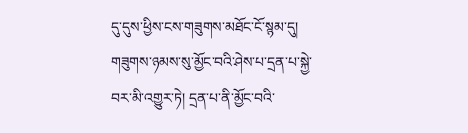དུ་དུས་ཕྱིས་ངས་གཟུགས་མཐོང་ངོ་སྙམ་དུ། གཟུགས་ཉམས་སུ་མྱོང་བའི་ཤེས་པ་དྲན་པ་སྐྱེ་བར་མི་འགྱུར་ཏེ། དྲན་པ་ནི་མྱོང་བའི་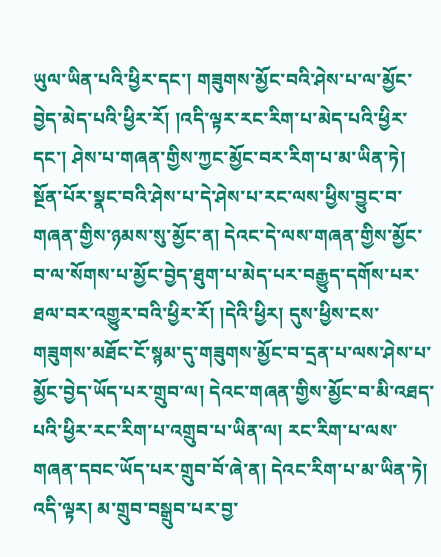ཡུལ་ཡིན་པའི་ཕྱིར་དང་། གཟུགས་མྱོང་བའི་ཤེས་པ་ལ་མྱོང་བྱེད་མེད་པའི་ཕྱིར་རོ། །འདི་ལྟར་རང་རིག་པ་མེད་པའི་ཕྱིར་དང་། ཤེས་པ་གཞན་གྱིས་ཀྱང་མྱོང་བར་རིག་པ་མ་ཡིན་ཏེ། སྔོན་པོར་སྣང་བའི་ཤེས་པ་དེ་ཤེས་པ་རང་ལས་ཕྱིས་བྱུང་བ་གཞན་གྱིས་ཉམས་སུ་མྱོང་ན། དེའང་དེ་ལས་གཞན་གྱིས་མྱོང་བ་ལ་སོགས་པ་མྱོང་བྱེད་ཐུག་པ་མེད་པར་བརྒྱུད་དགོས་པར་ཐལ་བར་འགྱུར་བའི་ཕྱིར་རོ། །དེའི་ཕྱིར། དུས་ཕྱིས་ངས་གཟུགས་མཐོང་ངོ་སྙམ་དུ་གཟུགས་མྱོང་བ་དྲན་པ་ལས་ཤེས་པ་མྱོང་བྱེད་ཡོད་པར་གྲུབ་ལ། དེའང་གཞན་གྱིས་མྱོང་བ་མི་འཐད་པའི་ཕྱིར་རང་རིག་པ་འགྲུབ་པ་ཡིན་ལ། རང་རིག་པ་ལས་གཞན་དབང་ཡོད་པར་གྲུབ་བོ་ཞེ་ན། དེའང་རིག་པ་མ་ཡིན་ཏེ། འདི་ལྟར། མ་གྲུབ་བསྒྲུབ་པར་བྱ་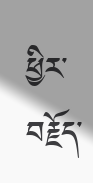ཕྱིར་བརྗོད་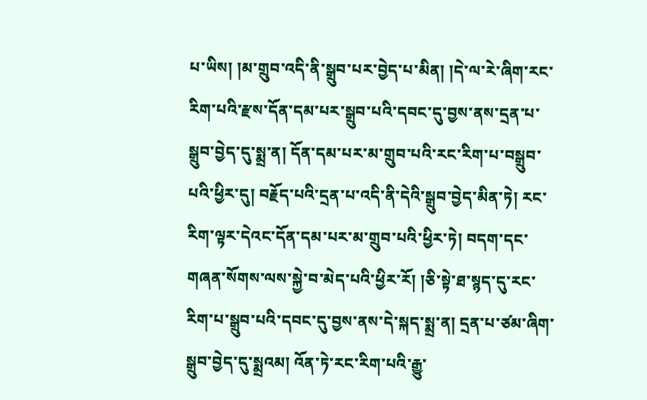པ་ཡིས། །མ་གྲུབ་འདི་ནི་སྒྲུབ་པར་བྱེད་པ་མིན། །དེ་ལ་རེ་ཞིག་རང་རིག་པའི་རྫས་དོན་དམ་པར་སྒྲུབ་པའི་དབང་དུ་བྱས་ནས་དྲན་པ་སྒྲུབ་བྱེད་དུ་སྨྲ་ན། དོན་དམ་པར་མ་གྲུབ་པའི་རང་རིག་པ་བསྒྲུབ་པའི་ཕྱིར་དུ། བརྗོད་པའི་དྲན་པ་འདི་ནི་དེའི་སྒྲུབ་བྱེད་མིན་ཏེ། རང་རིག་ལྟར་དེའང་དོན་དམ་པར་མ་གྲུབ་པའི་ཕྱིར་ཏེ། བདག་དང་གཞན་སོགས་ལས་སྐྱེ་བ་མེད་པའི་ཕྱིར་རོ། །ཅི་སྟེ་ཐ་སྙད་དུ་རང་རིག་པ་སྒྲུབ་པའི་དབང་དུ་བྱས་ནས་དེ་སྐད་སྨྲ་ན། དྲན་པ་ཙམ་ཞིག་སྒྲུབ་བྱེད་དུ་སྨྲའམ། འོན་ཏེ་རང་རིག་པའི་རྒྱུ་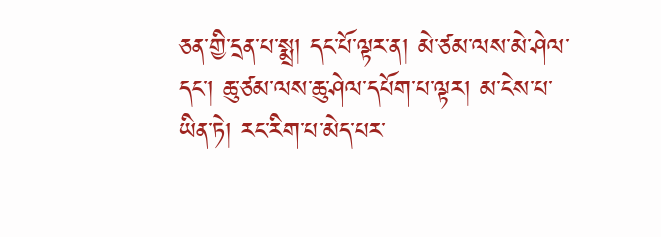ཅན་གྱི་དྲན་པ་སྨྲ། དང་པོ་ལྟར་ན། མེ་ཙམ་ལས་མེ་ཤེལ་དང་། ཆུ་ཙམ་ལས་ཆུ་ཤེལ་དཔོག་པ་ལྟར། མ་ངེས་པ་ཡིན་ཏེ། རང་རིག་པ་མེད་པར་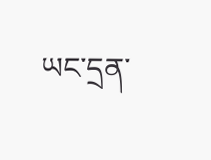ཡང་དྲན་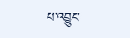པ་འབྱུང་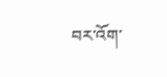བར་འོག་